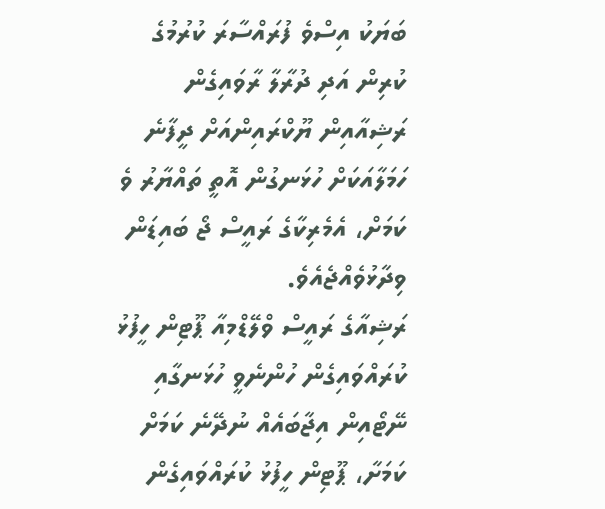ބަޔަކު އިސްވެ ފުރައްސާރަ ކުރުމުގެ ކުރިން އަދި ދުރާލާ ރާވައިގެން ރަޝިއާއިން ޔޫކްރައިންއަށް ދީފާނެ ހަމަލާއަކަށް ހުޅަނގުން އޮތީ ތައްޔާރު ވެ ކަމަށް، އެމެރިކާގެ ރައީސް ޖޯ ބައިޑަން ވިދާޅުވެއްޖެއެވެ.
ރަޝިއާގެ ރައީސް ވްލޭޑްމިއާ ޕޫޓިން ހީފުޅު ކުރައްވައިގެން ހުންނެވީ ހުޅަނގާއި ނޭޓޯއިން އިޖާބައެއް ނުދޭނެ ކަމަށް ކަމަށާ، ޕޫޓިން ހީފުޅު ކުރައްވައިގެން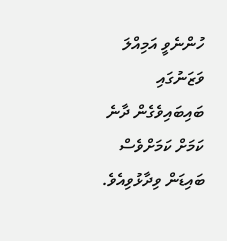ހުންނެވީ އަމިއްލަ ވަޒަނުގައި ބައިބައިވެގެން ދާނެ ކަމަށް ކަމަށްވެސް ބައިޑަން ވިދާޅުވިއެވެ.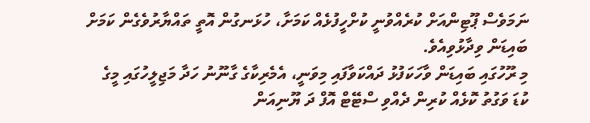ނަމަވެސް ޕޫޓިންއަށް ކުރެއްވުނީ ކުށްހީފުޅެއް ކަމަށާ، ހުޅަނގުން އޮތީ ތައްޔާރުވެގެން ކަމަށް ބައިޑަން ވިދާޅުވިއެވެ.
މި ރޫހުގައި ބައިޑަން ވާހަކަފުޅު ދައްކަވާފައި މިވަނީ، އެމެރިކާގެ ގާނޫނު ހަދާ މަޖިލީހުގައި މީގެ ކުޑަ ވަގުތު ކޮޅެއް ކުރިން ދެއްވި ސްޓޭޓް އޮފް ދަ ޔޫނިއަން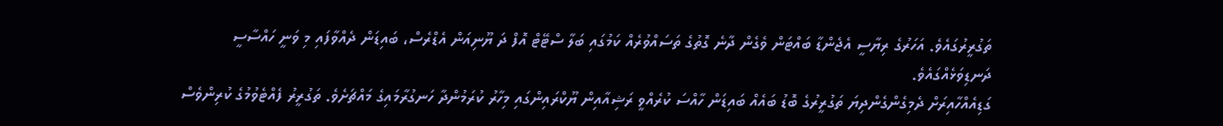ތަގުރީރުގައެވެ. އަހަރުގެ ރިޔާސީ އެޖެންޑާ ބައްޓަން ވެގެން ދާނެ ގޮތުގެ ތަސައްވުރެއް ކަމުގައި ބަލާ ސްޓޭޓް އޮފް ދަ ޔޫނިއަން އެޑްރެސް، ބައިޑަން ދެއްވާފައި މި ވަނީ ހައްސާސީ ދަނޑިވަޅެއްގައެވެ.
ގަޑިއެއްހާއިރަށް ދެމިގެންގެންދިޔަ ތަގުރީރުގެ ބޮޑު ބައެއް ބައިޑަން ހާއްސަ ކުރެއްވީ ރަޝިއާއިން ޔޫކްރައިންގައި މިހާރު ކުރަމުންދާ ހަނގުރާމައިގެ މައްޗަށެވެ. ތަގުރީރު ފެއްޓެވުމުގެ ކުރިންވެސް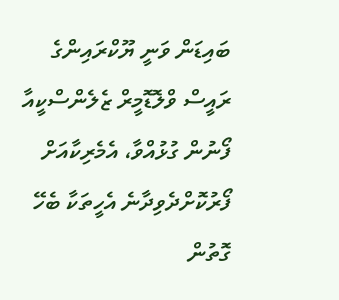ބައިޑަން ވަނީ ޔޫކްރައިންގެ ރައީސް ވްލޮޑޮމީރް ޒެލެންސްކީއާ ފޯނުން ގުޅުއްވާ، އެމެރިކާއަށް ފޯރުކޮށްދެވިދާނެ އެހީތަކާ ބެހޭ ގޮތުން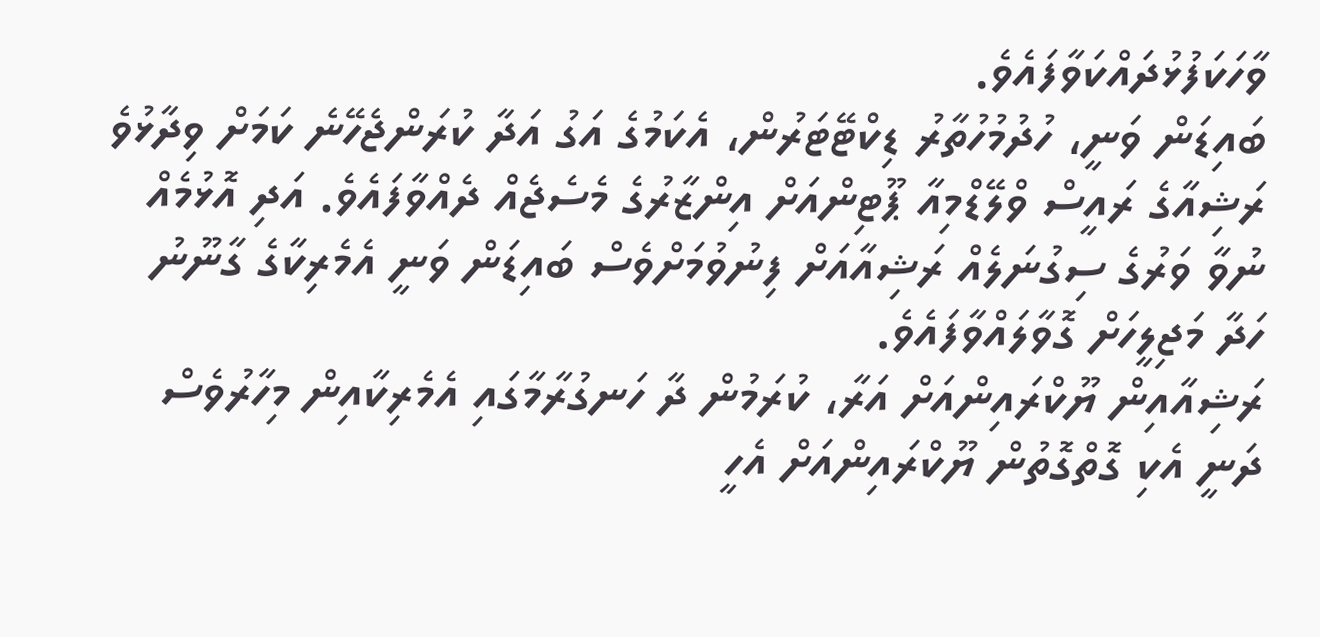ވާހަކަފުޅުދައްކަވާފައެވެ.
ބައިޑަން ވަނީ، ހުދުމުހުތާރު ޑިކްޓޭޓަރުން، އެކަމުގެ އަގު އަދާ ކުރަންޖެހޭނެ ކަމަށް ވިދާޅުވެ ރަޝިއާގެ ރައީސް ވްލޭޑްމިއާ ޕޫޓިންއަށް އިންޒާރުގެ މެސެޖެއް ދެއްވާފައެވެ. އަދި އޮޅުމެއް ނުވާ ވަރުގެ ސިގުނަލެއް ރަޝިއާއަށް ފިނުވުމަށްވެސް ބައިޑަން ވަނީ އެމެރިކާގެ ގާނޫނު ހަދާ މަޖިލީހަށް ގޮވާލައްވާފައެވެ.
ރަޝިއާއިން ޔޫކްރައިންއަށް އަރާ، ކުރަމުން ދާ ހަނގުރާމާގައި އެމެރިކާއިން މިހާރުވެސް ދަނީ އެކި ގޮތްގޮތުން ޔޫކްރައިންއަށް އެހީ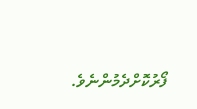ފޯރުކޮށްދެމުންނެވެ.